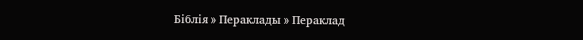Біблія » Пераклады » Пераклад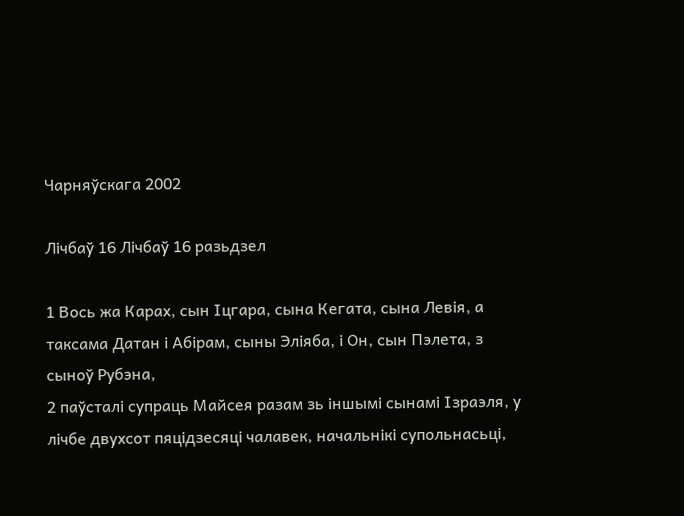Чарняўскага 2002

Лічбаў 16 Лічбаў 16 разьдзел

1 Вось жа Карах, сын Іцгара, сына Кегата, сына Левія, а таксама Датан і Абірам, сыны Эліяба, і Он, сын Пэлета, з сыноў Рубэна,
2 паўсталі супраць Майсея разам зь іншымі сынамі Ізраэля, у лічбе двухсот пяцідзесяці чалавек, начальнікі супольнасьці,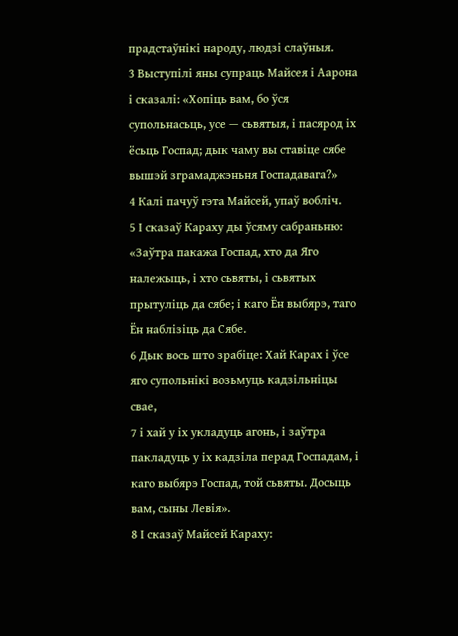прадстаўнікі народу, людзі слаўныя.
3 Выступілі яны супраць Майсея і Аарона і сказалі: «Хопіць вам, бо ўся супольнасьць, усе — сьвятыя, і пасярод іх ёсьць Госпад; дык чаму вы ставіце сябе вышэй зграмаджэньня Госпадавага?»
4 Калі пачуў гэта Майсей, упаў вобліч.
5 І сказаў Караху ды ўсяму сабраньню: «Заўтра пакажа Госпад, хто да Яго належыць, і хто сьвяты, і сьвятых прытуліць да сябе; і каго Ён выбярэ, таго Ён наблізіць да Сябе.
6 Дык вось што зрабіце: Хай Карах і ўсе яго супольнікі возьмуць кадзільніцы свае,
7 і хай у іх укладуць агонь, і заўтра пакладуць у іх кадзіла перад Госпадам, і каго выбярэ Госпад, той сьвяты. Досыць вам, сыны Левія».
8 І сказаў Майсей Караху: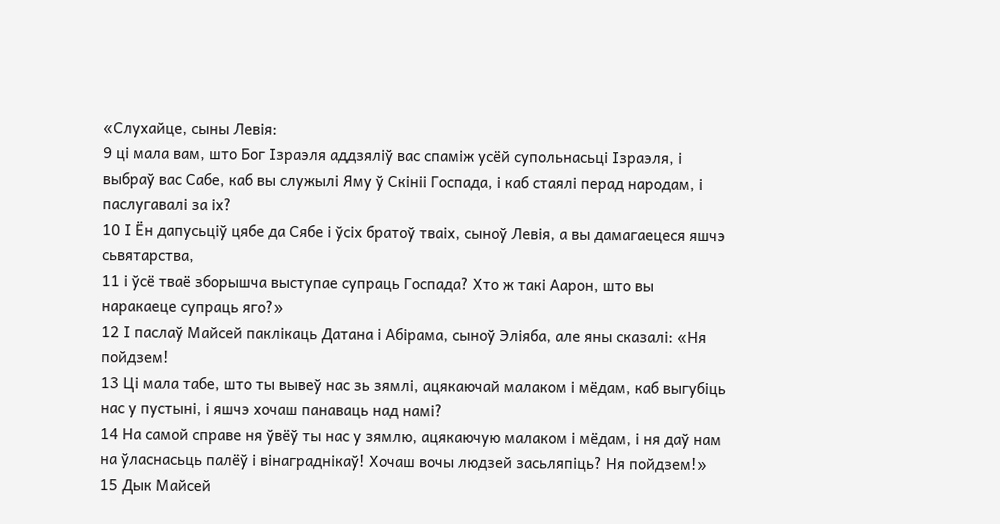«Слухайце, сыны Левія:
9 ці мала вам, што Бог Ізраэля аддзяліў вас спаміж усёй супольнасьці Ізраэля, і выбраў вас Сабе, каб вы служылі Яму ў Скініі Госпада, і каб стаялі перад народам, і паслугавалі за іх?
10 І Ён дапусьціў цябе да Сябе і ўсіх братоў тваіх, сыноў Левія, а вы дамагаецеся яшчэ сьвятарства,
11 і ўсё тваё зборышча выступае супраць Госпада? Хто ж такі Аарон, што вы наракаеце супраць яго?»
12 І паслаў Майсей паклікаць Датана і Абірама, сыноў Эліяба, але яны сказалі: «Ня пойдзем!
13 Ці мала табе, што ты вывеў нас зь зямлі, ацякаючай малаком і мёдам, каб выгубіць нас у пустыні, і яшчэ хочаш панаваць над намі?
14 На самой справе ня ўвёў ты нас у зямлю, ацякаючую малаком і мёдам, і ня даў нам на ўласнасьць палёў і вінаграднікаў! Хочаш вочы людзей засьляпіць? Ня пойдзем!»
15 Дык Майсей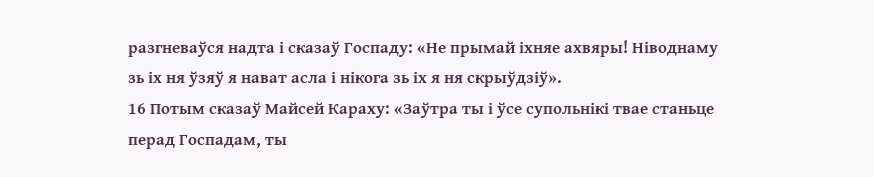разгневаўся надта і сказаў Госпаду: «Не прымай іхняе ахвяры! Ніводнаму зь іх ня ўзяў я нават асла і нікога зь іх я ня скрыўдзіў».
16 Потым сказаў Майсей Караху: «Заўтра ты і ўсе супольнікі твае станьце перад Госпадам, ты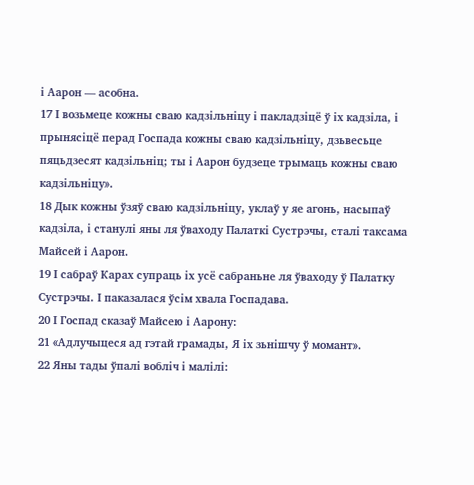і Аарон — асобна.
17 І возьмеце кожны сваю кадзільніцу і пакладзіцё ў іх кадзіла, і прынясіцё перад Госпада кожны сваю кадзільніцу, дзьвесьце пяцьдзесят кадзільніц; ты і Аарон будзеце трымаць кожны сваю кадзільніцу».
18 Дык кожны ўзяў сваю кадзільніцу, уклаў у яе агонь, насыпаў кадзіла, і станулі яны ля ўваходу Палаткі Сустрэчы, сталі таксама Майсей і Аарон.
19 І сабраў Карах супраць іх усё сабраньне ля ўваходу ў Палатку Сустрэчы. І паказалася ўсім хвала Госпадава.
20 І Госпад сказаў Майсею і Аарону:
21 «Адлучыцеся ад гэтай грамады, Я іх зьнішчу ў момант».
22 Яны тады ўпалі вобліч і малілі: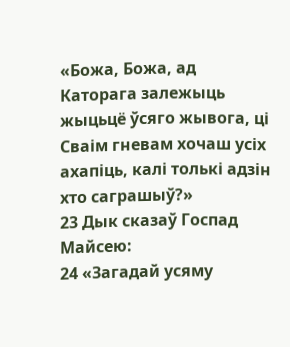«Божа, Божа, ад Каторага залежыць жыцьцё ўсяго жывога, ці Сваім гневам хочаш усіх ахапіць, калі толькі адзін хто саграшыў?»
23 Дык сказаў Госпад Майсею:
24 «Загадай усяму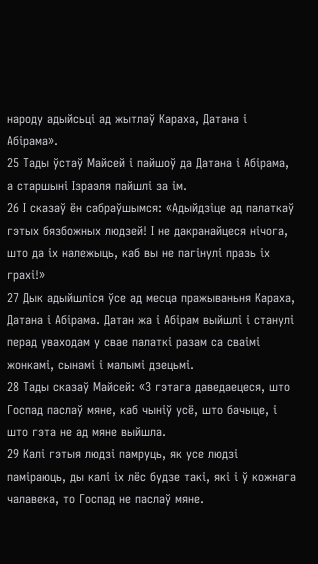народу адыйсьці ад жытлаў Караха, Датана і Абірама».
25 Тады ўстаў Майсей і пайшоў да Датана і Абірама, а старшыні Ізраэля пайшлі за ім.
26 І сказаў ён сабраўшымся: «Адыйдзіце ад палаткаў гэтых бязбожных людзей! І не дакранайцеся нічога, што да іх належыць, каб вы не пагінулі празь іх грахі!»
27 Дык адыйшліся ўсе ад месца пражываньня Караха, Датана і Абірама. Датан жа і Абірам выйшлі і станулі перад уваходам у свае палаткі разам са сваімі жонкамі, сынамі і малымі дзецьмі.
28 Тады сказаў Майсей: «З гэтага даведаецеся, што Госпад паслаў мяне, каб чыніў усё, што бачыце, і што гэта не ад мяне выйшла.
29 Калі гэтыя людзі памруць, як усе людзі паміраюць, ды калі іх лёс будзе такі, які і ў кожнага чалавека, то Госпад не паслаў мяне.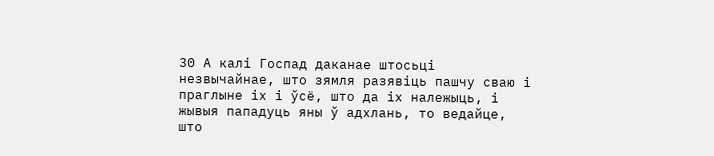30 А калі Госпад даканае штосьці незвычайнае, што зямля разявіць пашчу сваю і праглыне іх і ўсё, што да іх належыць, і жывыя пападуць яны ў адхлань, то ведайце, што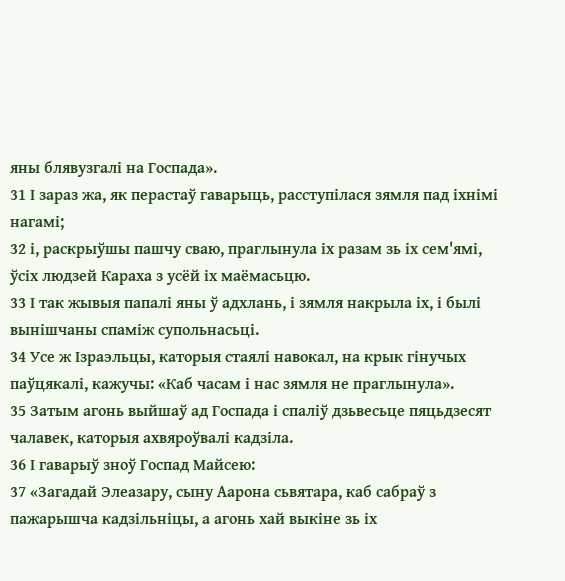яны блявузгалі на Госпада».
31 І зараз жа, як перастаў гаварыць, расступілася зямля пад іхнімі нагамі;
32 і, раскрыўшы пашчу сваю, праглынула іх разам зь іх сем'ямі, ўсіх людзей Караха з усёй іх маёмасьцю.
33 І так жывыя папалі яны ў адхлань, і зямля накрыла іх, і былі вынішчаны спаміж супольнасьці.
34 Усе ж Ізраэльцы, каторыя стаялі навокал, на крык гінучых паўцякалі, кажучы: «Каб часам і нас зямля не праглынула».
35 Затым агонь выйшаў ад Госпада і спаліў дзьвесьце пяцьдзесят чалавек, каторыя ахвяроўвалі кадзіла.
36 І гаварыў зноў Госпад Майсею:
37 «Загадай Элеазару, сыну Аарона сьвятара, каб сабраў з пажарышча кадзільніцы, а агонь хай выкіне зь іх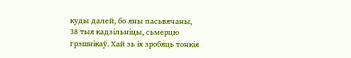куды далей, бо яны пасьвячаны,
38 тыя кадзільніцы, сьмерцю грэшнікаў. Хай зь іх зробяць тонкія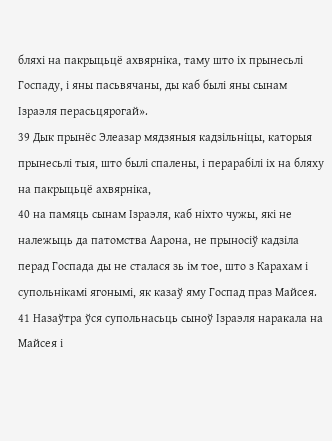бляхі на пакрыцьцё ахвярніка, таму што іх прынесьлі Госпаду, і яны пасьвячаны, ды каб былі яны сынам Ізраэля перасьцярогай».
39 Дык прынёс Элеазар мядзяныя кадзільніцы, каторыя прынесьлі тыя, што былі спалены, і перарабілі іх на бляху на пакрыцьцё ахвярніка,
40 на памяць сынам Ізраэля, каб ніхто чужы, які не належыць да патомства Аарона, не прыносіў кадзіла перад Госпада ды не сталася зь ім тое, што з Карахам і супольнікамі ягонымі, як казаў яму Госпад праз Майсея.
41 Назаўтра ўся супольнасьць сыноў Ізраэля наракала на Майсея і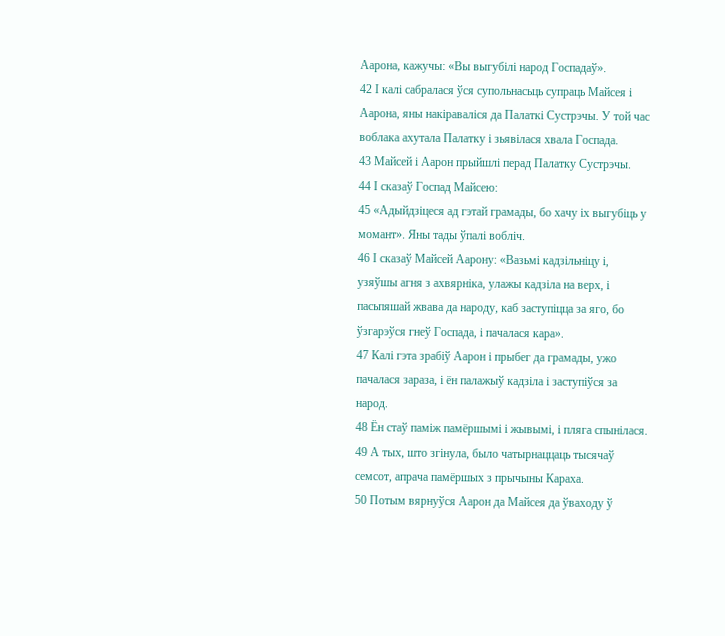Аарона, кажучы: «Вы выгубілі народ Госпадаў».
42 І калі сабралася ўся супольнасьць супраць Майсея і Аарона, яны накіраваліся да Палаткі Сустрэчы. У той час воблака ахутала Палатку і зьявілася хвала Госпада.
43 Майсей і Аарон прыйшлі перад Палатку Сустрэчы.
44 І сказаў Госпад Майсею:
45 «Адыйдзіцеся ад гэтай грамады, бо хачу іх выгубіць у момант». Яны тады ўпалі вобліч.
46 І сказаў Майсей Аарону: «Вазьмі кадзільніцу і, узяўшы агня з ахвярніка, улажы кадзіла на верх, і пасьпяшай жвава да народу, каб заступіцца за яго, бо ўзгарэўся гнеў Госпада, і пачалася кара».
47 Калі гэта зрабіў Аарон і прыбег да грамады, ужо пачалася зараза, і ён палажыў кадзіла і заступіўся за народ.
48 Ён стаў паміж памёршымі і жывымі, і пляга спынілася.
49 А тых, што згінула, было чатырнаццаць тысячаў семсот, апрача памёршых з прычыны Караха.
50 Потым вярнуўся Аарон да Майсея да ўваходу ў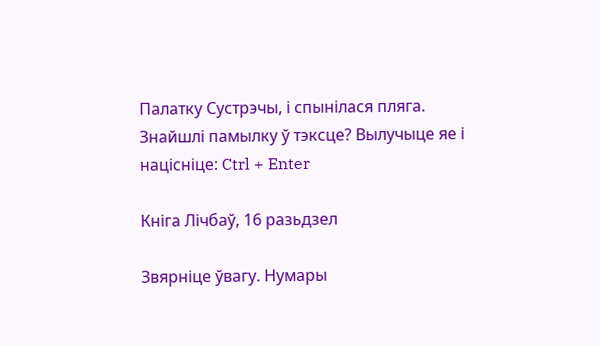Палатку Сустрэчы, і спынілася пляга.
Знайшлі памылку ў тэксце? Вылучыце яе і націсніце: Ctrl + Enter

Кніга Лічбаў, 16 разьдзел

Звярніце ўвагу. Нумары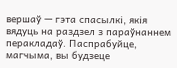вершаў — гэта спасылкі, якія вядуць на раздзел з параўнаннем перакладаў. Паспрабуйце, магчыма, вы будзеце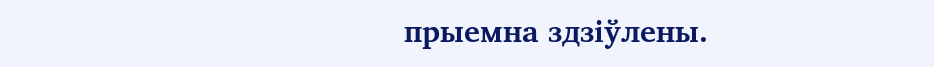прыемна здзіўлены.